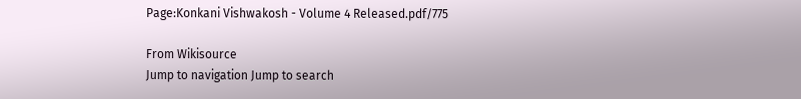Page:Konkani Vishwakosh - Volume 4 Released.pdf/775

From Wikisource
Jump to navigation Jump to search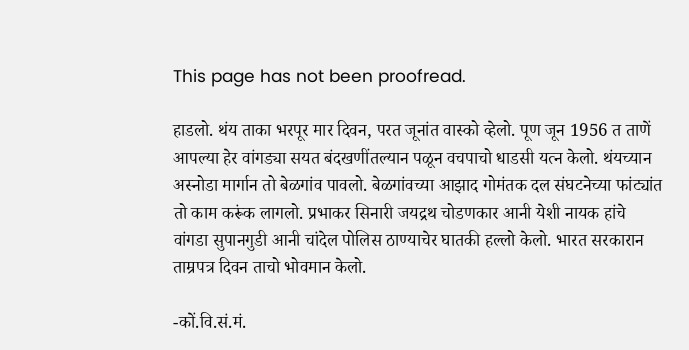This page has not been proofread.

हाडलो. थंय ताका भरपूर मार दिवन, परत जूनांत वास्को व्हेलो. पूण जून 1956 त ताणें आपल्या हेर वांगड्या सयत बंदखणींतल्यान पळून वचपाचो धाडसी यत्न केलो. थंयच्यान अस्नोडा मार्गान तो बेळगांव पावलो. बेळगांवच्या आझाद गोमंतक दल संघटनेच्या फांट्यांत तो काम करूंक लागलो. प्रभाकर सिनारी जयद्रथ चोडणकार आनी येशी नायक हांचे वांगडा सुपानगुडी आनी चांदेल पोलिस ठाण्याचेर घातकी हल्लो केलो. भारत सरकारान ताम्रपत्र दिवन ताचो भोवमान केलो.

-कों.वि.सं.मं.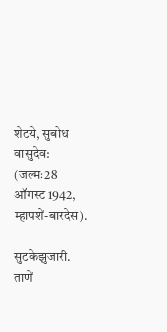शेटये, सुबोध वासुदेव: (जल्मः28 ऑगस्ट 1942, म्हापशें-बारदेस).

सुटकेझुजारी. ताणें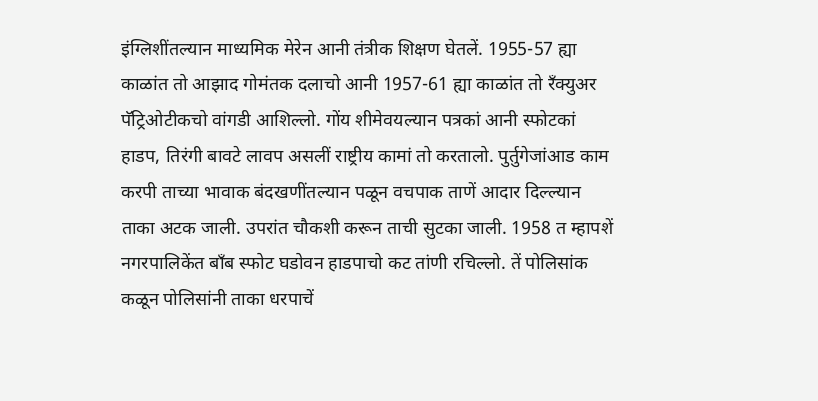इंग्लिशींतल्यान माध्यमिक मेरेन आनी तंत्रीक शिक्षण घेतलें. 1955-57 ह्या काळांत तो आझाद गोमंतक दलाचो आनी 1957-61 ह्या काळांत तो रँक्युअर पॅट्रिओटीकचो वांगडी आशिल्लो. गोंय शीमेवयल्यान पत्रकां आनी स्फोटकां हाडप, तिरंगी बावटे लावप असलीं राष्ट्रीय कामां तो करतालो. पुर्तुगेजांआड काम करपी ताच्या भावाक बंदखणींतल्यान पळून वचपाक ताणें आदार दिल्ल्यान ताका अटक जाली. उपरांत चौकशी करून ताची सुटका जाली. 1958 त म्हापशें नगरपालिकेंत बाँब स्फोट घडोवन हाडपाचो कट तांणी रचिल्लो. तें पोलिसांक कळून पोलिसांनी ताका धरपाचें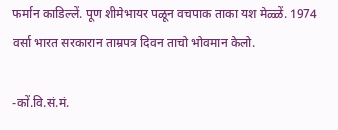फर्मान काडिल्लें. पूण शीमेभायर पळून वचपाक ताका यश मेळ्ळें. 1974 वर्सा भारत सरकारान ताम्रपत्र दिवन ताचो भोवमान केलो.

-कों.वि.सं.मं.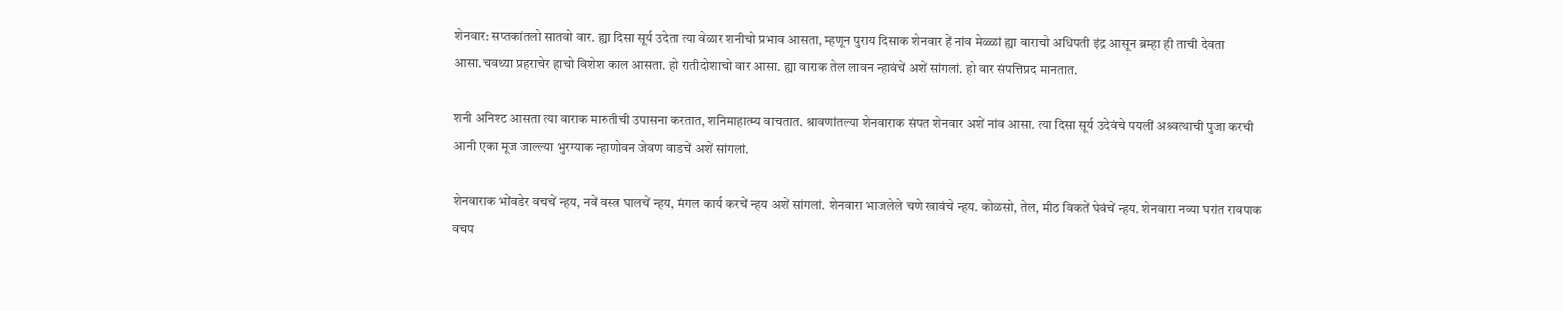शेनवार: सप्तकांतलो सातवो वार. ह्या दिसा सूर्य उदेता त्या वेळार शनीचो प्रभाव आसता, म्हणून पुराय दिसाक शेनवार हें नांव मेळ्ळां ह्या वाराचो अधिपती इंद्र आसून ब्रम्हा ही ताची देवता आसा.चवथ्या प्रहराचेर हाचो विशेश काल आसता. हो रातीदोशाचो वार आसा. ह्या वाराक तेल लावन न्हावंचें अशें सांगलां. हो वार संपत्तिप्रद मानतात.

शनी अनिश्ट आसता त्या वाराक मारुतीची उपासना करतात, शनिमाहात्म्य वाचतात. श्रावणांतल्या शेनवाराक संपत शेनवार अशें नांव आसा. त्या दिसा सूर्य उदेवंचे पयलीं अश्र्वत्थाची पुजा करची आनी एका मूज जाल्ल्या भुरग्याक न्हाणोवन जेवण वाडचें अशें सांगलां.

शेनवाराक भोंवडेर वचचें न्हय, नवें वस्त्र घालचें न्हय, मंगल कार्य करचें न्हय अशें सांगलां. शेनवारा भाजलेले चणे खावंचे न्हय. कोळसो, तेल, मीठ विकतें घेवंचें न्हय. शेनवारा नव्या घरांत रावपाक वचप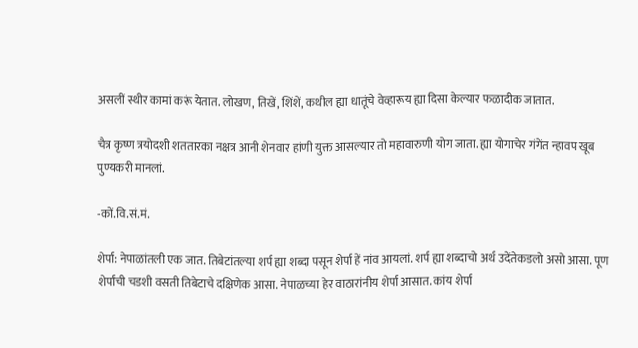असलीं स्थीर कामां करूं येतात. लोखण, तिखें, शिंशें, कथील ह्या धातूंचे वेव्हारूय ह्या दिसा केल्यार फळादीक जातात.

चैत्र कृष्ण त्रयोदशी शततारका नक्षत्र आनी शेनवार हांणी युक्त आसल्यार तो महावारुणी योग जाता. ह्या योगाचेर गंगेंत न्हावप खूब पुण्यकरी मानलां.

-कों.वि.सं.मं.

शेर्पा: नेपाळांतली एक जात. तिबेटांतल्या शर्प ह्या शब्दा पसून शेर्पा हें नांव आयलां. शर्प ह्या शब्दाचो अर्थ उदेंतेकडलो असो आसा. पूण शेर्पांची चडशी वसती तिबेटाचे दक्षिणेक आसा. नेपाळच्या हेर वाठारांनीय शेर्पा आसात. कांय शेर्पा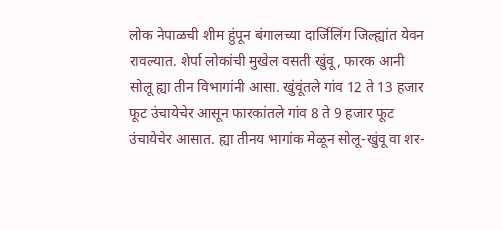लोक नेपाळची शीम हुंपून बंगालच्या दार्जिलिंग जिल्ह्यांत येवन रावल्यात. शेर्पा लोकांची मुखेल वसती खुंवू, फारक आनी सोलू ह्या तीन विभागांनी आसा. खुंवूंतले गांव 12 ते 13 हजार फूट उंचायेचेर आसून फारकांतले गांव 8 ते 9 हजार फूट उंचायेचेर आसात. ह्या तीनय भागांक मेळून सोलू-खुंवू वा शर-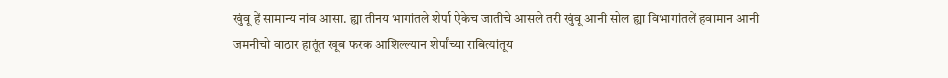खुंवू हें सामान्य नांव आसा. ह्या तीनय भागांतले शेर्पा ऐकेच जातीचे आसले तरी खुंवू आनी सोल ह्या विभागांतलें हवामान आनी जमनीचो वाठार हातूंत खूब फरक आशिल्ल्यान शेर्पांच्या राबित्यांतूय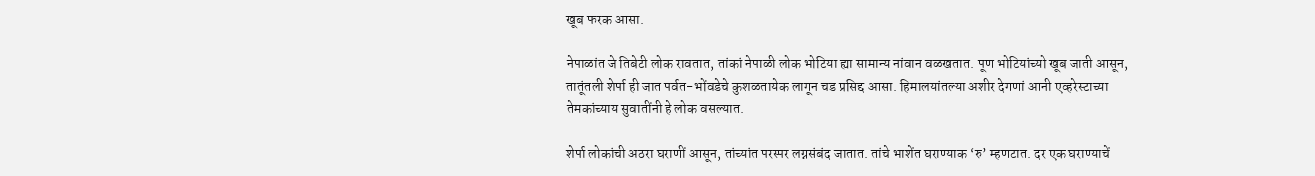खूब फरक आसा.

नेपाळांत जे तिबेटी लोक रावतात, तांकां नेपाळी लोक भोटिया ह्या सामान्य नांवान वळखतात. पूण भोटियांच्यो खूब जाती आसून, तातूंतली शेर्पा ही जात पर्वत-भोंवडेचे कुशळतायेक लागून चड प्रसिद्द आसा. हिमालयांतल्या अशीर देगणां आनी एव्हरेस्टाच्या तेमकांच्याय सुवातींनी हे लोक वसल्यात.

शेर्पा लोकांची अठरा घराणीं आसून, तांच्यांत परस्पर लग्नसंबंद जातात. तांचे भाशेंत घराण्याक ‘रु’ म्हणटात. दर एक घराण्याचें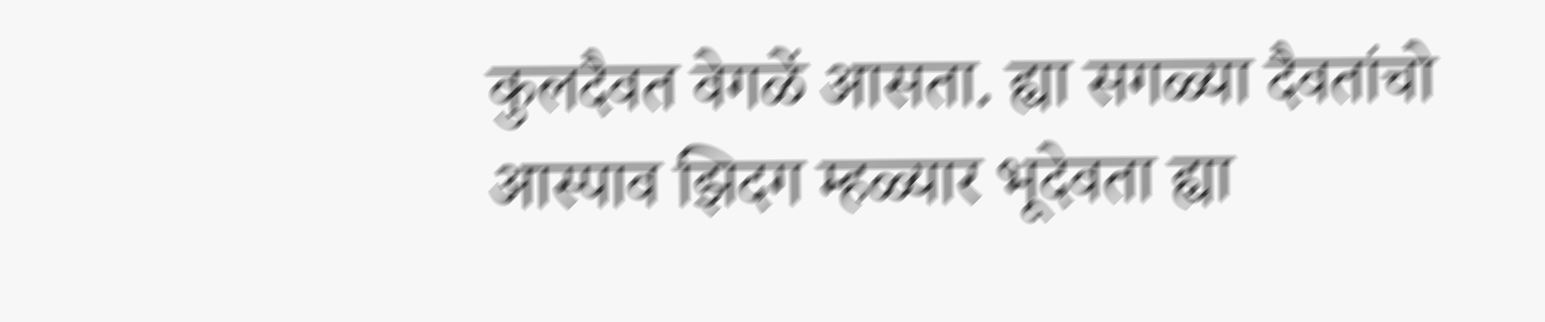कुलदैवत वेगळें आसता. ह्या सगळ्या दैवतांचो आस्पाव झिदग म्हळ्यार भूदेवता ह्या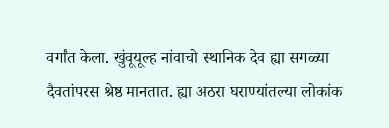वर्गांत केला. खुंवूयूल्ह नांवाचो स्थानिक देव ह्या सगळ्या दैवतांपरस श्रेष्ठ मानतात. ह्या अठरा घराण्यांतल्या लोकांक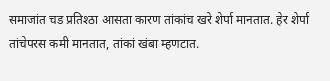समाजांत चड प्रतिश्ठा आसता कारण तांकांच खरे शेर्पा मानतात. हेर शेर्पा तांचेपरस कमी मानतात, तांकां खंबा म्हणटात.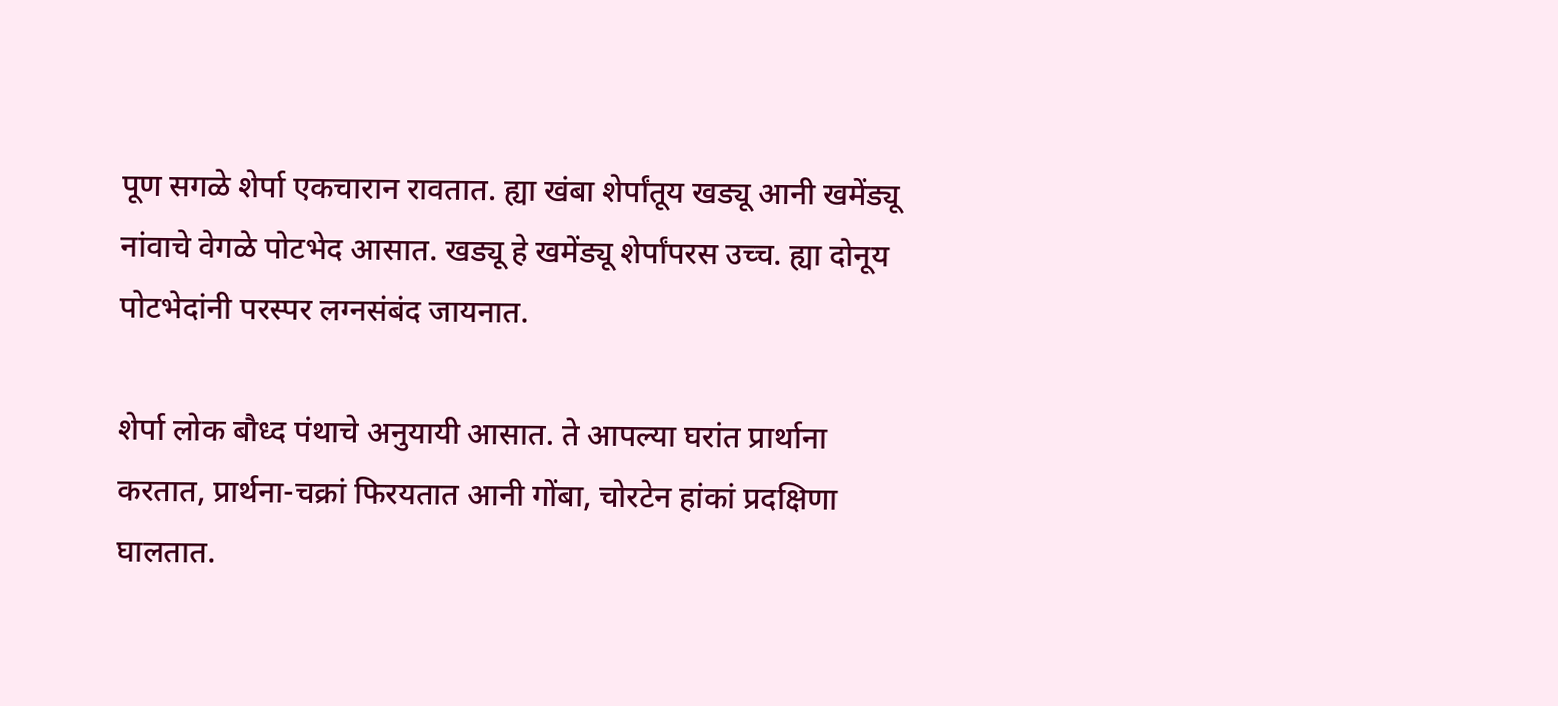पूण सगळे शेर्पा एकचारान रावतात. ह्या खंबा शेर्पांतूय खड्यू आनी खमेंड्यू नांवाचे वेगळे पोटभेद आसात. खड्यू हे खमेंड्यू शेर्पांपरस उच्च. ह्या दोनूय पोटभेदांनी परस्पर लग्नसंबंद जायनात.

शेर्पा लोक बौध्द पंथाचे अनुयायी आसात. ते आपल्या घरांत प्रार्थाना करतात, प्रार्थना-चक्रां फिरयतात आनी गोंबा, चोरटेन हांकां प्रदक्षिणा घालतात.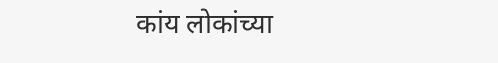कांय लोकांच्या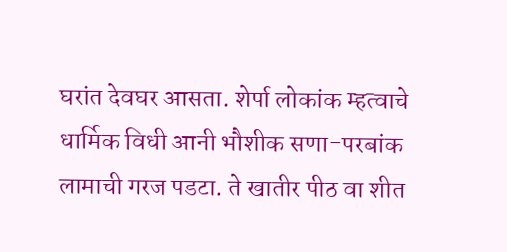घरांत देवघर आसता. शेर्पा लोकांक म्हत्वाचे धार्मिक विधी आनी भौशीक सणा-परबांक लामाची गरज पडटा. ते खातीर पीठ वा शीत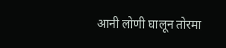आनी लोणी घालून तोरमा